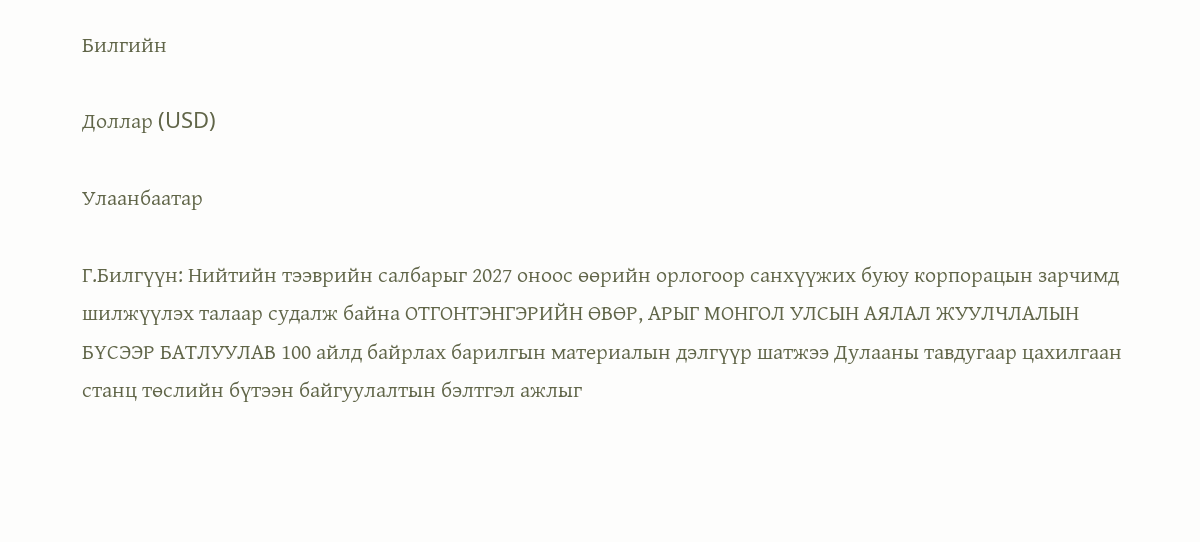Билгийн

Доллар (USD)

Улаанбаатар

Г.Билгүүн: Нийтийн тээврийн салбарыг 2027 оноос өөрийн орлогоор санхүүжих буюу корпорацын зарчимд шилжүүлэх талаар судалж байна ОТГОНТЭНГЭРИЙН ӨВӨР, АРЫГ МОНГОЛ УЛСЫН АЯЛАЛ ЖУУЛЧЛАЛЫН БҮСЭЭР БАТЛУУЛАВ 100 айлд байрлах барилгын материалын дэлгүүр шатжээ Дулааны тавдугаар цахилгаан станц төслийн бүтээн байгуулалтын бэлтгэл ажлыг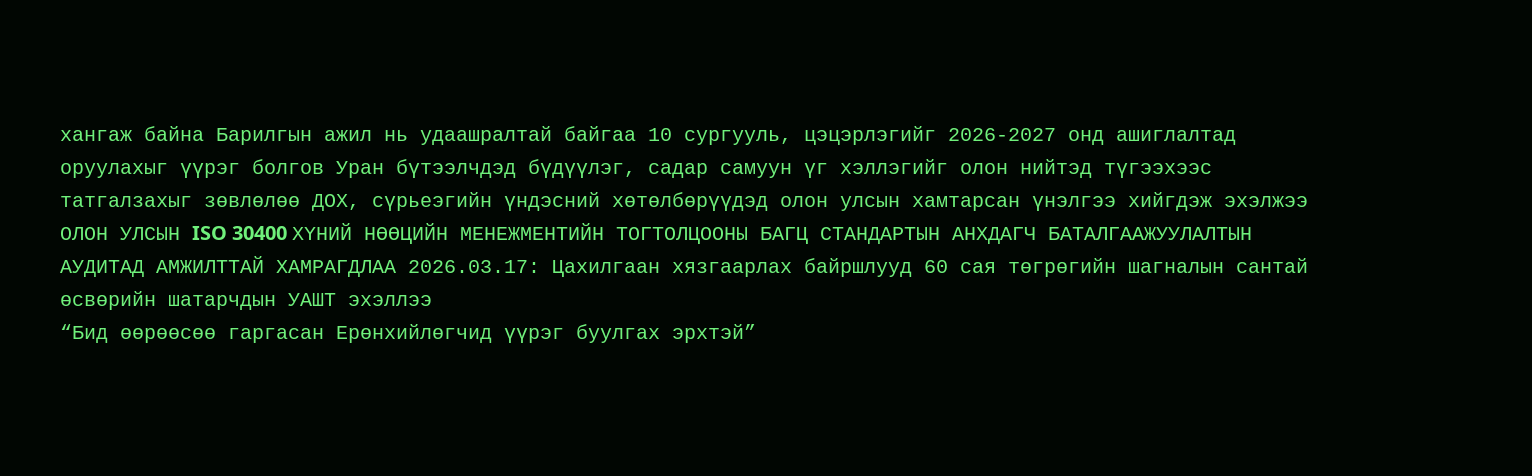хангаж байна Барилгын ажил нь удаашралтай байгаа 10 сургууль, цэцэрлэгийг 2026-2027 онд ашиглалтад оруулахыг үүрэг болгов Уран бүтээлчдэд бүдүүлэг, садар самуун үг хэллэгийг олон нийтэд түгээхээс татгалзахыг зөвлөлөө ДОХ, сүрьеэгийн үндэсний хөтөлбөрүүдэд олон улсын хамтарсан үнэлгээ хийгдэж эхэлжээ ОЛОН УЛСЫН ISO 30400 ХҮНИЙ НӨӨЦИЙН МЕНЕЖМЕНТИЙН ТОГТОЛЦООНЫ БАГЦ СТАНДАРТЫН АНХДАГЧ БАТАЛГААЖУУЛАЛТЫН АУДИТАД АМЖИЛТТАЙ ХАМРАГДЛАА 2026.03.17: Цахилгаан хязгаарлах байршлууд 60 сая төгрөгийн шагналын сантай өсвөрийн шатарчдын УАШТ эхэллээ
“Бид өөрөөсөө гаргасан Ерөнхийлөгчид үүрэг буулгах эрхтэй”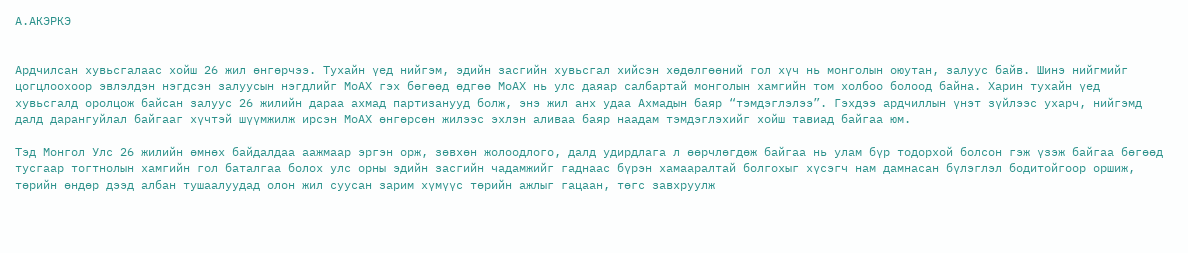А.АКЭРКЭ


Ардчилсан хувьсгалаас хойш 26 жил өнгөрчээ. Тухайн үед нийгэм, эдийн засгийн хувьсгал хийсэн хөдөлгөөний гол хүч нь монголын оюутан, залуус байв. Шинэ нийгмийг цогцлоохоор эвлэлдэн нэгдсэн залуусын нэгдлийг МоАХ гэх бөгөөд өдгөө МоАХ нь улс даяар салбартай монголын хамгийн том холбоо болоод байна. Харин тухайн үед хувьсгалд оролцож байсан залуус 26 жилийн дараа ахмад партизанууд болж, энэ жил анх удаа Ахмадын баяр “тэмдэглэлээ”. Гэхдээ ардчиллын үнэт зүйлээс ухарч, нийгэмд далд дарангуйлал байгааг хүчтэй шүүмжилж ирсэн МоАХ өнгөрсөн жилээс эхлэн аливаа баяр наадам тэмдэглэхийг хойш тавиад байгаа юм.

Тэд Монгол Улс 26 жилийн өмнөх байдалдаа аажмаар эргэн орж, зөвхөн жолоодлого, далд удирдлага л өөрчлөгдөж байгаа нь улам бүр тодорхой болсон гэж үзэж байгаа бөгөөд тусгаар тогтнолын хамгийн гол баталгаа болох улс орны эдийн засгийн чадамжийг гаднаас бүрэн хамааралтай болгохыг хүсэгч нам дамнасан бүлэглэл бодитойгоор оршиж, төрийн өндөр дээд албан тушаалуудад олон жил суусан зарим хүмүүс төрийн ажлыг гацаан, төгс завхруулж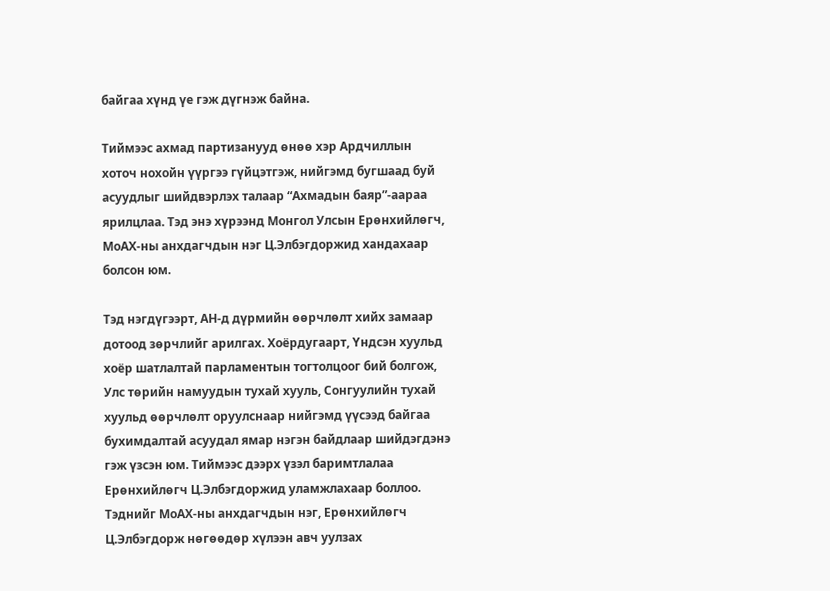байгаа хүнд үе гэж дүгнэж байна.

Тиймээс ахмад партизанууд өнөө хэр Ардчиллын хоточ нохойн үүргээ гүйцэтгэж, нийгэмд бугшаад буй асуудлыг шийдвэрлэх талаар “Ахмадын баяр”-аараа ярилцлаа. Тэд энэ хүрээнд Монгол Улсын Ерөнхийлөгч, МоАХ-ны анхдагчдын нэг Ц.Элбэгдоржид хандахаар болсон юм.

Тэд нэгдүгээрт, АН-д дүрмийн өөрчлөлт хийх замаар дотоод зөрчлийг арилгах. Хоёрдугаарт, Үндсэн хуульд хоёр шатлалтай парламентын тогтолцоог бий болгож, Улс төрийн намуудын тухай хууль, Сонгуулийн тухай хуульд өөрчлөлт оруулснаар нийгэмд үүсээд байгаа бухимдалтай асуудал ямар нэгэн байдлаар шийдэгдэнэ гэж үзсэн юм. Тиймээс дээрх үзэл баримтлалаа Ерөнхийлөгч Ц.Элбэгдоржид уламжлахаар боллоо. Тэднийг МоАХ-ны анхдагчдын нэг, Ерөнхийлөгч Ц.Элбэгдорж нөгөөдөр хүлээн авч уулзах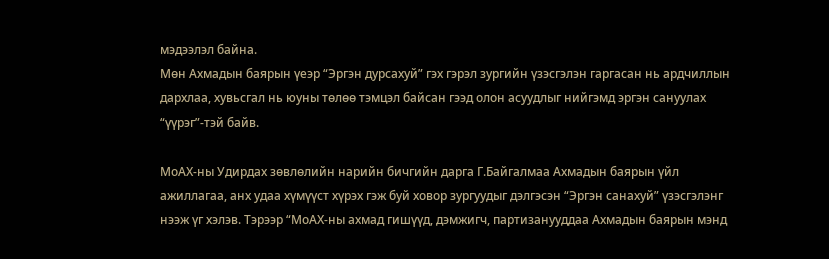мэдээлэл байна.
Мөн Ахмадын баярын үеэр “Эргэн дурсахуй” гэх гэрэл зургийн үзэсгэлэн гаргасан нь ардчиллын дархлаа, хувьсгал нь юуны төлөө тэмцэл байсан гээд олон асуудлыг нийгэмд эргэн сануулах “үүрэг”-тэй байв.

МоАХ-ны Удирдах зөвлөлийн нарийн бичгийн дарга Г.Байгалмаа Ахмадын баярын үйл ажиллагаа, анх удаа хүмүүст хүрэх гэж буй ховор зургуудыг дэлгэсэн “Эргэн санахуй” үзэсгэлэнг нээж үг хэлэв. Тэрээр “МоАХ-ны ахмад гишүүд, дэмжигч, партизанууддаа Ахмадын баярын мэнд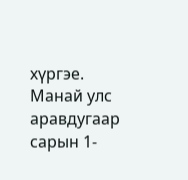хүргэе. Манай улс аравдугаар сарын 1-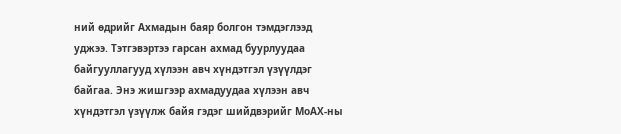ний өдрийг Ахмадын баяр болгон тэмдэглээд уджээ. Тэтгэвэртээ гарсан ахмад буурлуудаа байгууллагууд хүлээн авч хүндэтгэл үзүүлдэг байгаа. Энэ жишгээр ахмадуудаа хүлээн авч хүндэтгэл үзүүлж байя гэдэг шийдвэрийг МоАХ-ны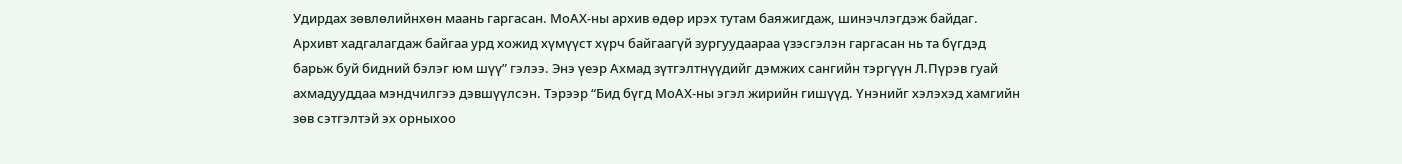Удирдах зөвлөлийнхөн маань гаргасан. МоАХ-ны архив өдөр ирэх тутам баяжигдаж, шинэчлэгдэж байдаг. Архивт хадгалагдаж байгаа урд хожид хүмүүст хүрч байгаагүй зургуудаараа үзэсгэлэн гаргасан нь та бүгдэд барьж буй бидний бэлэг юм шүү” гэлээ. Энэ үеэр Ахмад зүтгэлтнүүдийг дэмжих сангийн тэргүүн Л.Пүрэв гуай ахмадууддаа мэндчилгээ дэвшүүлсэн. Тэрээр “Бид бүгд МоАХ-ны эгэл жирийн гишүүд. Үнэнийг хэлэхэд хамгийн зөв сэтгэлтэй эх орныхоо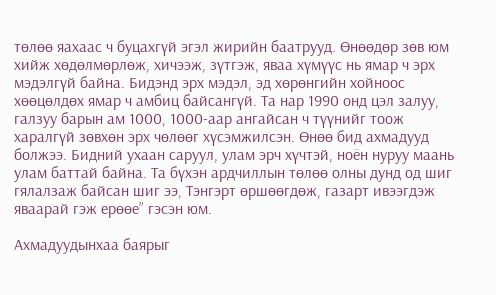төлөө яахаас ч буцахгүй эгэл жирийн баатрууд. Өнөөдөр зөв юм хийж хөдөлмөрлөж, хичээж, зүтгэж, яваа хүмүүс нь ямар ч эрх мэдэлгүй байна. Бидэнд эрх мэдэл, эд хөрөнгийн хойноос хөөцөлдөх ямар ч амбиц байсангүй. Та нар 1990 онд цэл залуу, галзуу барын ам 1000, 1000-аар ангайсан ч түүнийг тоож харалгүй зөвхөн эрх чөлөөг хүсэмжилсэн. Өнөө бид ахмадууд болжээ. Бидний ухаан саруул, улам эрч хүчтэй, ноён нуруу маань улам баттай байна. Та бүхэн ардчиллын төлөө олны дунд од шиг гялалзаж байсан шиг ээ, Тэнгэрт өршөөгдөж, газарт ивээгдэж яваарай гэж ерөөе” гэсэн юм.

Ахмадуудынхаа баярыг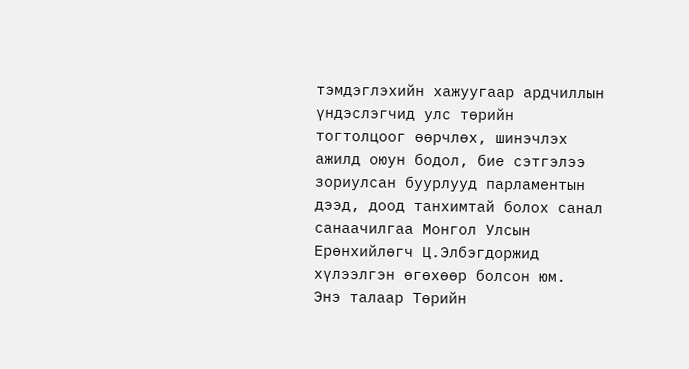тэмдэглэхийн хажуугаар ардчиллын үндэслэгчид улс төрийн тогтолцоог өөрчлөх, шинэчлэх ажилд оюун бодол, бие сэтгэлээ зориулсан буурлууд парламентын дээд, доод танхимтай болох санал санаачилгаа Монгол Улсын Ерөнхийлөгч Ц.Элбэгдоржид хүлээлгэн өгөхөөр болсон юм.
Энэ талаар Төрийн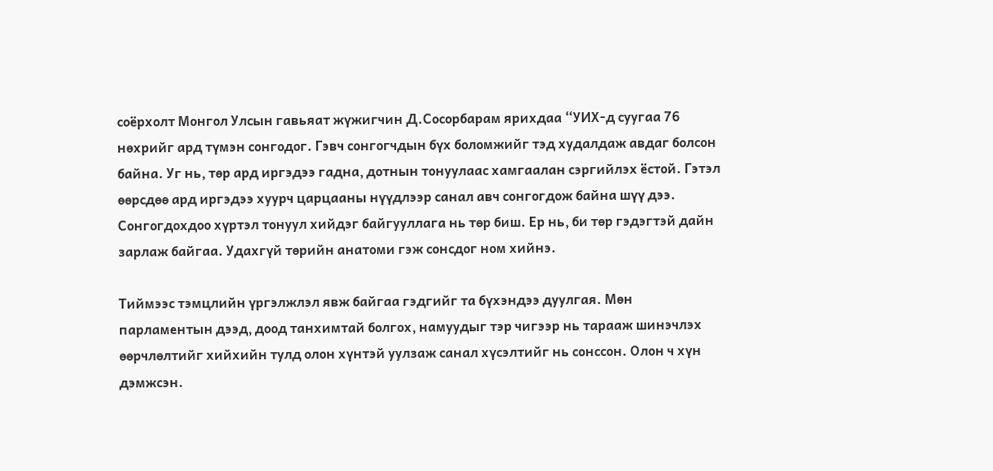соёрхолт Монгол Улсын гавьяат жүжигчин Д.Сосорбарам ярихдаа “УИХ-д суугаа 76 нөхрийг ард түмэн сонгодог. Гэвч сонгогчдын бүх боломжийг тэд худалдаж авдаг болсон байна. Уг нь, төр ард иргэдээ гадна, дотнын тонуулаас хамгаалан сэргийлэх ёстой. Гэтэл өөрсдөө ард иргэдээ хуурч царцааны нүүдлээр санал авч сонгогдож байна шүү дээ. Сонгогдохдоо хүртэл тонуул хийдэг байгууллага нь төр биш. Ер нь, би төр гэдэгтэй дайн зарлаж байгаа. Удахгүй төрийн анатоми гэж сонсдог ном хийнэ.

Тиймээс тэмцлийн үргэлжлэл явж байгаа гэдгийг та бүхэндээ дуулгая. Мөн парламентын дээд, доод танхимтай болгох, намуудыг тэр чигээр нь тарааж шинэчлэх өөрчлөлтийг хийхийн тулд олон хүнтэй уулзаж санал хүсэлтийг нь сонссон. Олон ч хүн дэмжсэн.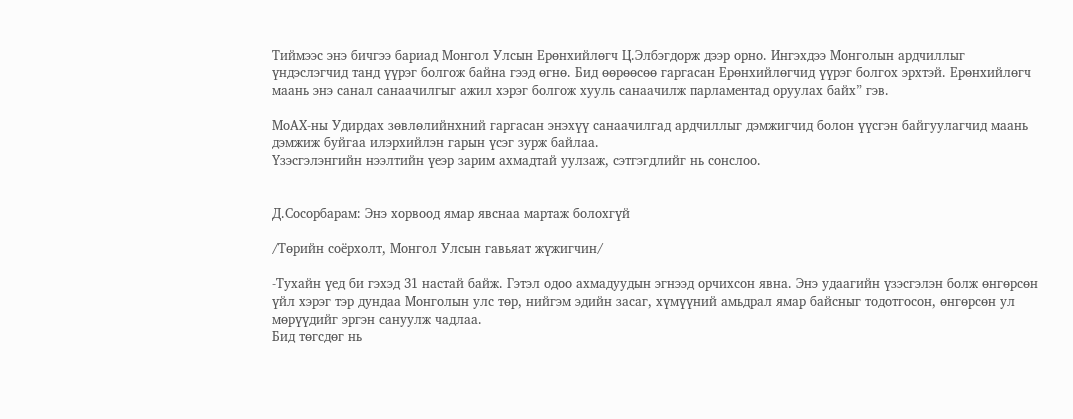Тиймээс энэ бичгээ бариад Монгол Улсын Ерөнхийлөгч Ц.Элбэгдорж дээр орно. Ингэхдээ Монголын ардчиллыг үндэслэгчид танд үүрэг болгож байна гээд өгнө. Бид өөрөөсөө гаргасан Ерөнхийлөгчид үүрэг болгох эрхтэй. Ерөнхийлөгч маань энэ санал санаачилгыг ажил хэрэг болгож хууль санаачилж парламентад оруулах байх” гэв.

МоАХ-ны Удирдах зөвлөлийнхний гаргасан энэхүү санаачилгад ардчиллыг дэмжигчид болон үүсгэн байгуулагчид маань дэмжиж буйгаа илэрхийлэн гарын үсэг зурж байлаа.
Үзэсгэлэнгийн нээлтийн үеэр зарим ахмадтай уулзаж, сэтгэгдлийг нь сонслоо.


Д.Сосорбарам: Энэ хорвоод ямар явснаа мартаж болохгүй

/Төрийн соёрхолт, Монгол Улсын гавьяат жүжигчин/

-Тухайн үед би гэхэд 31 настай байж. Гэтэл одоо ахмадуудын эгнээд орчихсон явна. Энэ удаагийн үзэсгэлэн болж өнгөрсөн үйл хэрэг тэр дундаа Монголын улс төр, нийгэм эдийн засаг, хүмүүний амьдрал ямар байсныг тодотгосон, өнгөрсөн ул мөрүүдийг эргэн сануулж чадлаа.
Бид төгсдөг нь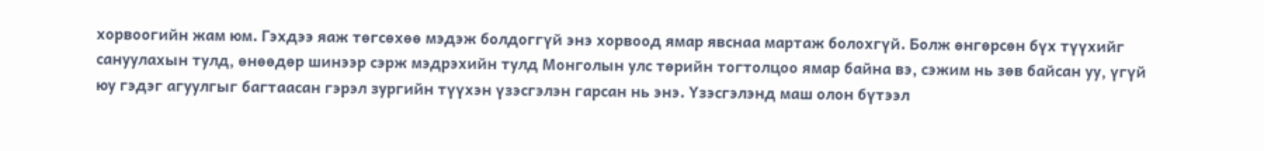хорвоогийн жам юм. Гэхдээ яаж төгсөхөө мэдэж болдоггүй энэ хорвоод ямар явснаа мартаж болохгүй. Болж өнгөрсөн бүх түүхийг сануулахын тулд, өнөөдөр шинээр сэрж мэдрэхийн тулд Монголын улс төрийн тогтолцоо ямар байна вэ, сэжим нь зөв байсан уу, үгүй юу гэдэг агуулгыг багтаасан гэрэл зургийн түүхэн үзэсгэлэн гарсан нь энэ. Үзэсгэлэнд маш олон бүтээл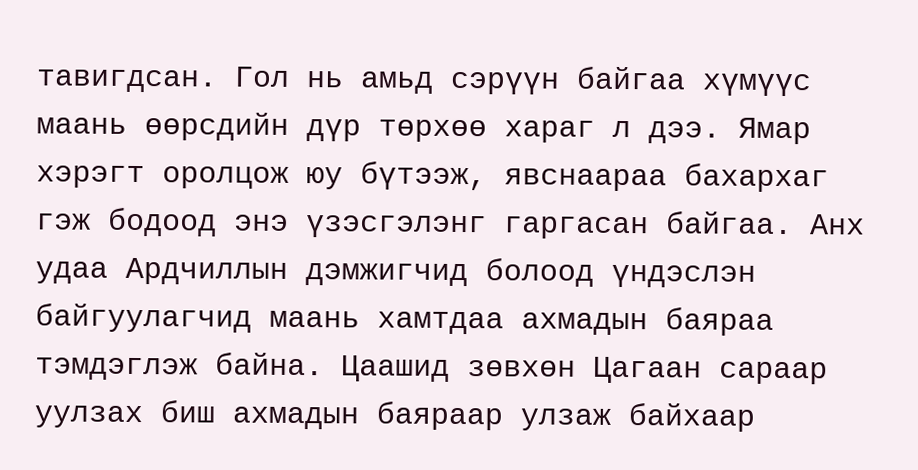тавигдсан. Гол нь амьд сэрүүн байгаа хүмүүс маань өөрсдийн дүр төрхөө хараг л дээ. Ямар хэрэгт оролцож юу бүтээж, явснаараа бахархаг гэж бодоод энэ үзэсгэлэнг гаргасан байгаа. Анх удаа Ардчиллын дэмжигчид болоод үндэслэн байгуулагчид маань хамтдаа ахмадын баяраа тэмдэглэж байна. Цаашид зөвхөн Цагаан сараар уулзах биш ахмадын баяраар улзаж байхаар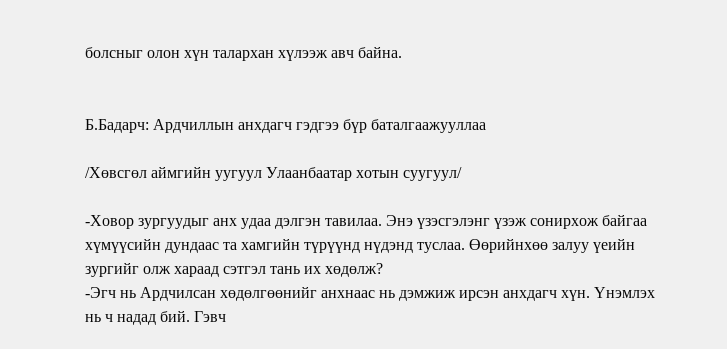болсныг олон хүн талархан хүлээж авч байна.


Б.Бадарч: Ардчиллын анхдагч гэдгээ бүр баталгаажууллаа

/Хөвсгөл аймгийн уугуул Улаанбаатар хотын суугуул/

-Ховор зургуудыг анх удаа дэлгэн тавилаа. Энэ үзэсгэлэнг үзэж сонирхож байгаа хүмүүсийн дундаас та хамгийн түрүүнд нүдэнд туслаа. Өөрийнхөө залуу үеийн зургийг олж хараад сэтгэл тань их хөдөлж?
-Эгч нь Ардчилсан хөдөлгөөнийг анхнаас нь дэмжиж ирсэн анхдагч хүн. Үнэмлэх нь ч надад бий. Гэвч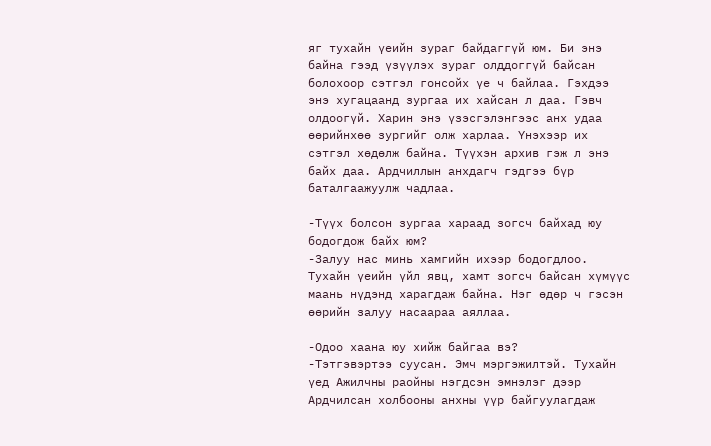яг тухайн үеийн зураг байдаггүй юм. Би энэ байна гээд үзүүлэх зураг олддоггүй байсан болохоор сэтгэл гонсойх үе ч байлаа. Гэхдээ энэ хугацаанд зургаа их хайсан л даа. Гэвч олдоогүй. Харин энэ үзэсгэлэнгээс анх удаа өөрийнхөө зургийг олж харлаа. Үнэхээр их сэтгэл хөдөлж байна. Түүхэн архив гэж л энэ байх даа. Ардчиллын анхдагч гэдгээ бүр баталгаажуулж чадлаа.

-Түүх болсон зургаа хараад зогсч байхад юу бодогдож байх юм?
-Залуу нас минь хамгийн ихээр бодогдлоо. Тухайн үеийн үйл явц, хамт зогсч байсан хүмүүс маань нүдэнд харагдаж байна. Нэг өдөр ч гэсэн өөрийн залуу насаараа аяллаа.

-Одоо хаана юу хийж байгаа вэ?
-Тэтгэвэртээ суусан. Эмч мэргэжилтэй. Тухайн үед Ажилчны раойны нэгдсэн эмнэлэг дээр Ардчилсан холбооны анхны үүр байгуулагдаж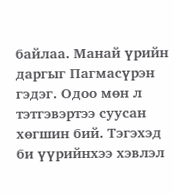байлаа. Манай үрийн даргыг Пагмасүрэн гэдэг. Одоо мөн л тэтгэвэртээ суусан хөгшин бий. Тэгэхэд би үүрийнхээ хэвлэл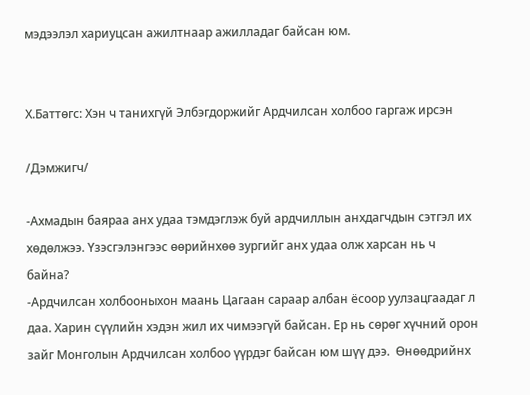мэдээлэл хариуцсан ажилтнаар ажилладаг байсан юм.


Х.Баттөгс: Хэн ч танихгүй Элбэгдоржийг Ардчилсан холбоо гаргаж ирсэн

/Дэмжигч/

-Ахмадын баяраа анх удаа тэмдэглэж буй ардчиллын анхдагчдын сэтгэл их хөдөлжээ. Үзэсгэлэнгээс өөрийнхөө зургийг анх удаа олж харсан нь ч байна?
-Ардчилсан холбооныхон маань Цагаан сараар албан ёсоор уулзацгаадаг л даа. Харин сүүлийн хэдэн жил их чимээгүй байсан. Ер нь сөрөг хүчний орон зайг Монголын Ардчилсан холбоо үүрдэг байсан юм шүү дээ.  Өнөөдрийнх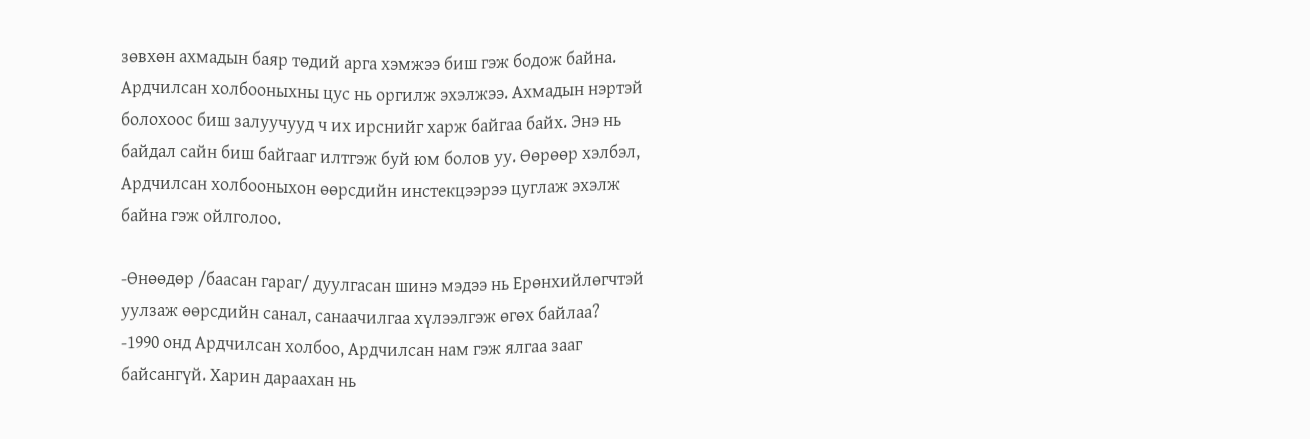зөвхөн ахмадын баяр төдий арга хэмжээ биш гэж бодож байна. Ардчилсан холбооныхны цус нь оргилж эхэлжээ. Ахмадын нэртэй болохоос биш залуучууд ч их ирснийг харж байгаа байх. Энэ нь байдал сайн биш байгааг илтгэж буй юм болов уу. Өөрөөр хэлбэл, Ардчилсан холбооныхон өөрсдийн инстекцээрээ цуглаж эхэлж байна гэж ойлголоо.

-Өнөөдөр /баасан гараг/ дуулгасан шинэ мэдээ нь Ерөнхийлөгчтэй уулзаж өөрсдийн санал, санаачилгаа хүлээлгэж өгөх байлаа?
-1990 онд Ардчилсан холбоо, Ардчилсан нам гэж ялгаа зааг байсангүй. Харин дараахан нь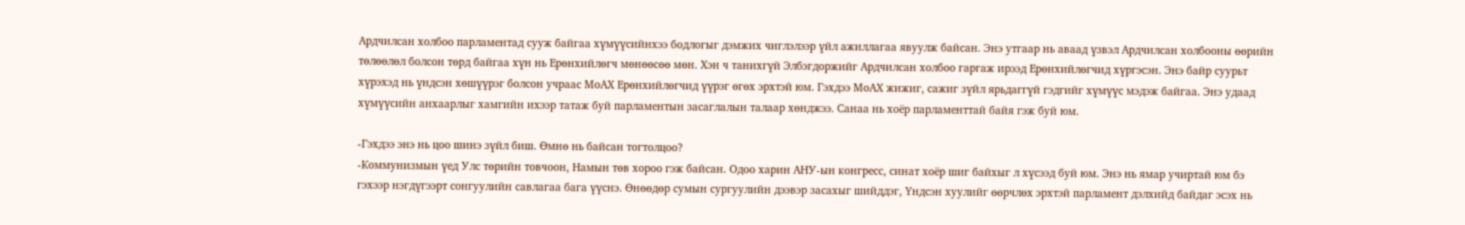Ардчилсан холбоо парламентад сууж байгаа хүмүүсийнхээ бодлогыг дэмжих чиглэлээр үйл ажиллагаа явуулж байсан. Энэ утгаар нь аваад үзвэл Ардчилсан холбооны өөрийн төлөөлөл болсон төрд байгаа хүн нь Ерөнхийлөгч мөнөөсөө мөн. Хэн ч танихгүй Элбэгдоржийг Ардчилсан холбоо гаргаж ирээд Ерөнхийлөгчид хүргэсэн. Энэ байр суурьт хүрэхэд нь үндсэн хөшүүрэг болсон учраас МоАХ Ерөнхийлөгчид үүрэг өгөх эрхтэй юм. Гэхдээ МоАХ жижиг, сажиг зүйл ярьдаггүй гэдгийг хүмүүс мэдэж байгаа. Энэ удаад хүмүүсийн анхаарлыг хамгийн ихээр татаж буй парламентын засаглалын талаар хөнджээ. Санаа нь хоёр парламенттай байя гэж буй юм.

-Гэхдээ энэ нь цоо шинэ зүйл биш. Өмнө нь байсан тогтолцоо?
-Коммунизмын үед Улс төрийн товчоон, Намын төв хороо гэж байсан. Одоо харин АНУ-ын конгресс, синат хоёр шиг байхыг л хүсээд буй юм. Энэ нь ямар учиртай юм бэ гэхээр нэгдүгээрт сонгуулийн савлагаа бага үүснэ. Өнөөдөр сумын сургуулийн дээвэр засахыг шийддэг, Үндсэн хуулийг өөрчлөх эрхтэй парламент дэлхийд байдаг эсэх нь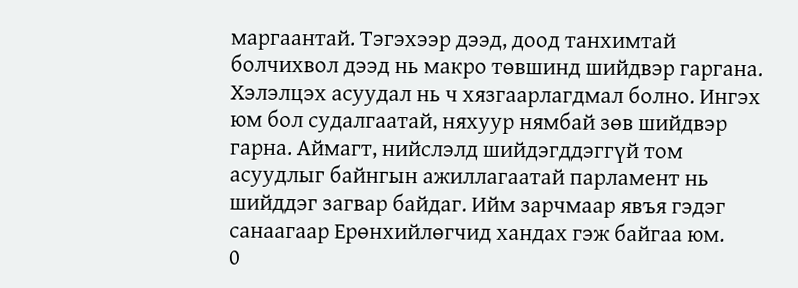маргаантай. Тэгэхээр дээд, доод танхимтай болчихвол дээд нь макро төвшинд шийдвэр гаргана. Хэлэлцэх асуудал нь ч хязгаарлагдмал болно. Ингэх юм бол судалгаатай, няхуур нямбай зөв шийдвэр гарна. Аймагт, нийслэлд шийдэгддэггүй том асуудлыг байнгын ажиллагаатай парламент нь шийддэг загвар байдаг. Ийм зарчмаар явъя гэдэг санаагаар Ерөнхийлөгчид хандах гэж байгаа юм.
0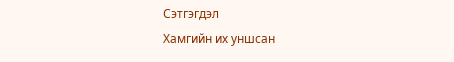Сэтгэгдэл
Хамгийн их уншсан